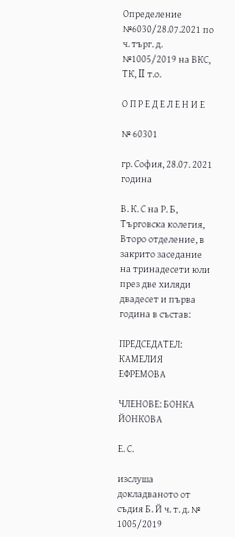Определение №6030/28.07.2021 по ч. търг. д. №1005/2019 на ВКС, ТК, II т.о.

О П Р Е Д Е Л Е Н И Е

№ 60301

гр. София, 28.07. 2021 година

В. К. С на Р. Б, Търговска колегия, Второ отделение, в закрито заседание на тринадесети юли през две хиляди двадесет и първа година в състав:

ПРЕДСЕДАТЕЛ: КАМЕЛИЯ ЕФРЕМОВА

ЧЛЕНОВЕ: БОНКА ЙОНКОВА

Е. С.

изслуша докладваното от съдия Б. Й ч. т. д. № 1005/2019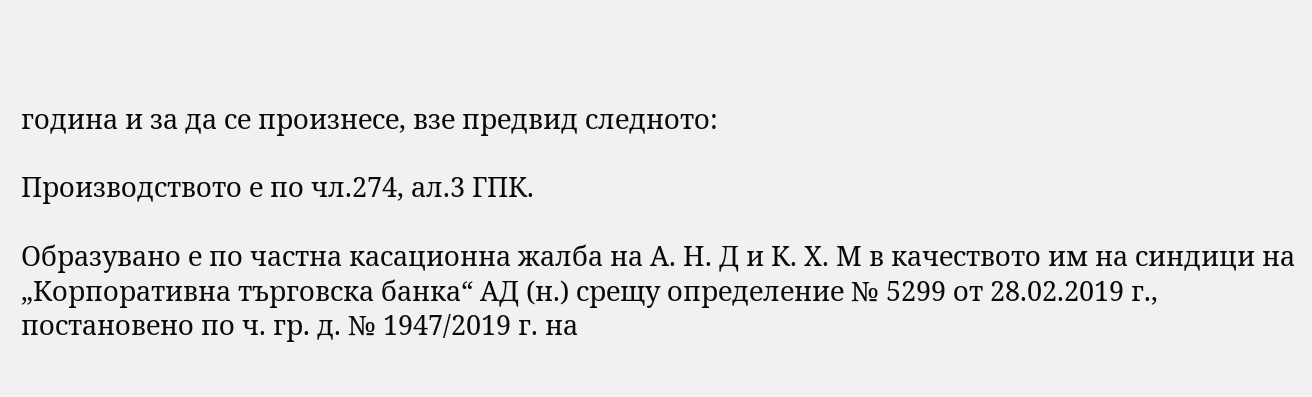година и за да се произнесе, взе предвид следното:

Производството е по чл.274, ал.3 ГПК.

Образувано е по частна касационна жалба на А. Н. Д и К. Х. М в качеството им на синдици на „Корпоративна търговска банка“ АД (н.) срещу определение № 5299 от 28.02.2019 г., постановено по ч. гр. д. № 1947/2019 г. на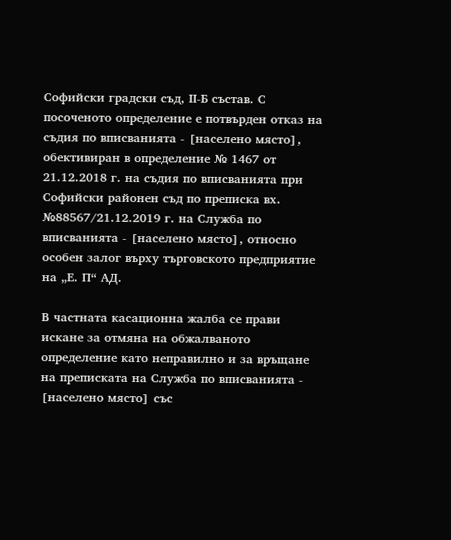Софийски градски съд, ІІ-Б състав. С посоченото определение е потвърден отказ на съдия по вписванията - [населено място], обективиран в определение № 1467 от 21.12.2018 г. на съдия по вписванията при Софийски районен съд по преписка вх. №88567/21.12.2019 г. на Служба по вписванията - [населено място], относно особен залог върху търговското предприятие на „Е. П“ АД.

В частната касационна жалба се прави искане за отмяна на обжалваното определение като неправилно и за връщане на преписката на Служба по вписванията - [населено място] със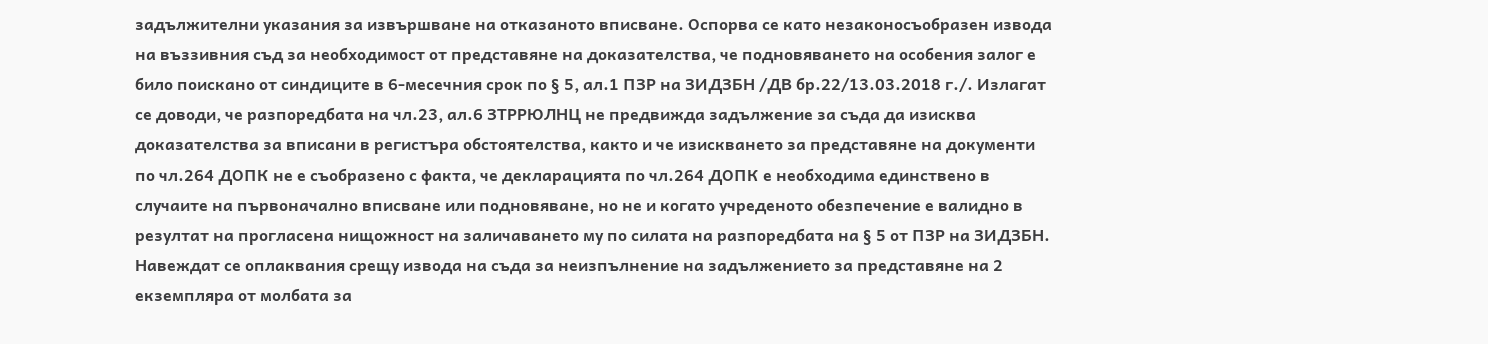задължителни указания за извършване на отказаното вписване. Оспорва се като незаконосъобразен извода на въззивния съд за необходимост от представяне на доказателства, че подновяването на особения залог е било поискано от синдиците в 6-месечния срок по § 5, ал.1 ПЗР на ЗИДЗБН /ДВ бр.22/13.03.2018 г./. Излагат се доводи, че разпоредбата на чл.23, ал.6 ЗТРРЮЛНЦ не предвижда задължение за съда да изисква доказателства за вписани в регистъра обстоятелства, както и че изискването за представяне на документи по чл.264 ДОПК не е съобразено с факта, че декларацията по чл.264 ДОПК е необходима единствено в случаите на първоначално вписване или подновяване, но не и когато учреденото обезпечение е валидно в резултат на прогласена нищожност на заличаването му по силата на разпоредбата на § 5 от ПЗР на ЗИДЗБН. Навеждат се оплаквания срещу извода на съда за неизпълнение на задължението за представяне на 2 екземпляра от молбата за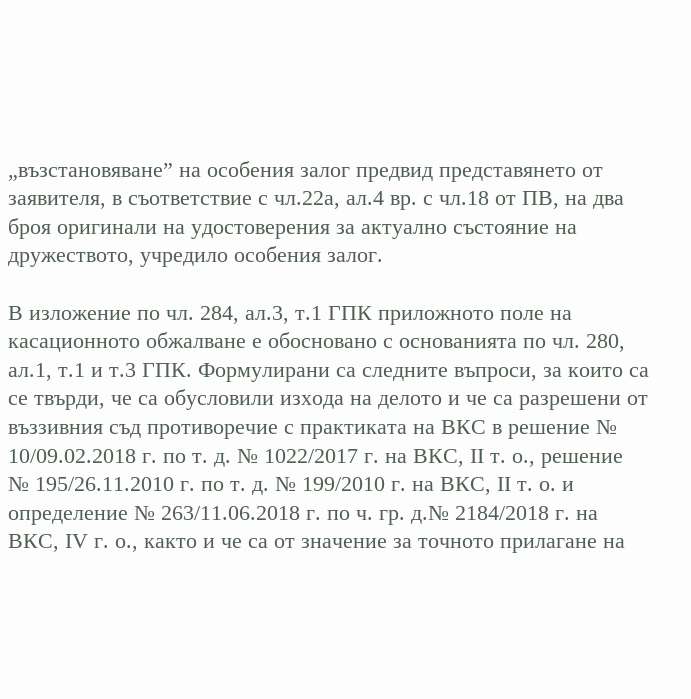„възстановяване” на особения залог предвид представянето от заявителя, в съответствие с чл.22а, ал.4 вр. с чл.18 от ПВ, на два броя оригинали на удостоверения за актуално състояние на дружеството, учредило особения залог.

В изложение по чл. 284, ал.3, т.1 ГПК приложното поле на касационното обжалване е обосновано с основанията по чл. 280, ал.1, т.1 и т.3 ГПК. Формулирани са следните въпроси, за които са се твърди, че са обусловили изхода на делото и че са разрешени от въззивния съд противоречие с практиката на ВКС в решение № 10/09.02.2018 г. по т. д. № 1022/2017 г. на ВКС, ІІ т. о., решение № 195/26.11.2010 г. по т. д. № 199/2010 г. на ВКС, ІІ т. о. и определение № 263/11.06.2018 г. по ч. гр. д.№ 2184/2018 г. на ВКС, ІV г. о., както и че са от значение за точното прилагане на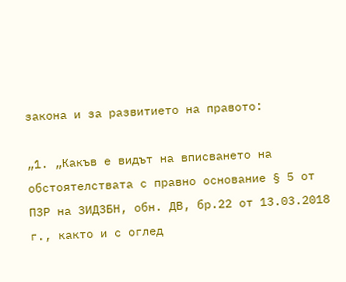закона и за развитието на правото:

„1. „Какъв е видът на вписването на обстоятелствата с правно основание § 5 от ПЗР на ЗИДЗБН, обн. ДВ, бр.22 от 13.03.2018 г., както и с оглед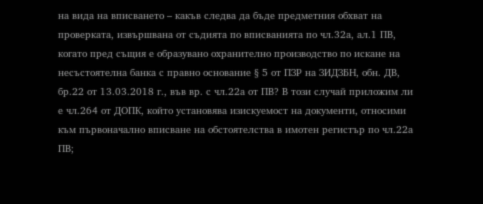на вида на вписването – какъв следва да бъде предметния обхват на проверката, извършвана от съдията по вписванията по чл.32а, ал.1 ПВ, когато пред същия е образувано охранително производство по искане на несъстоятелна банка с правно основание § 5 от ПЗР на ЗИДЗБН, обн. ДВ, бр.22 от 13.03.2018 г., във вр. с чл.22а от ПВ? В този случай приложим ли е чл.264 от ДОПК, който установява изискуемост на документи, относими към първоначално вписване на обстоятелства в имотен регистър по чл.22а ПВ;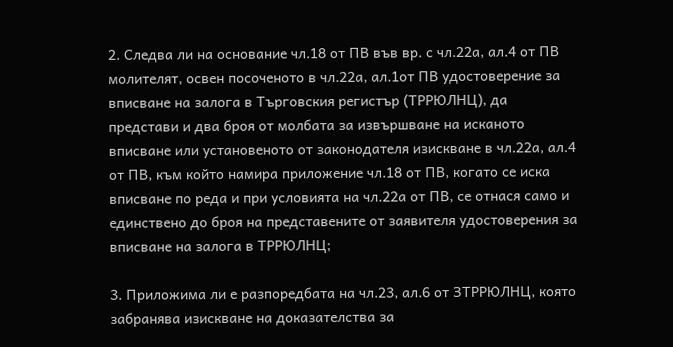2. Следва ли на основание чл.18 от ПВ във вр. с чл.22а, ал.4 от ПВ молителят, освен посоченото в чл.22а, ал.1от ПВ удостоверение за вписване на залога в Търговския регистър (ТРРЮЛНЦ), да представи и два броя от молбата за извършване на исканото вписване или установеното от законодателя изискване в чл.22а, ал.4 от ПВ, към който намира приложение чл.18 от ПВ, когато се иска вписване по реда и при условията на чл.22а от ПВ, се отнася само и единствено до броя на представените от заявителя удостоверения за вписване на залога в ТРРЮЛНЦ;

3. Приложима ли е разпоредбата на чл.23, ал.6 от ЗТРРЮЛНЦ, която забранява изискване на доказателства за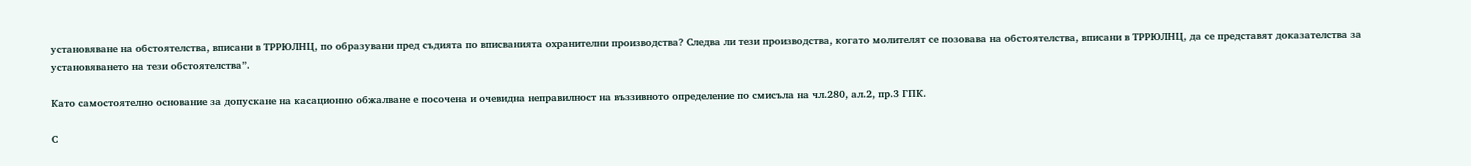установяване на обстоятелства, вписани в ТРРЮЛНЦ, по образувани пред съдията по вписванията охранителни производства? Следва ли тези производства, когато молителят се позовава на обстоятелства, вписани в ТРРЮЛНЦ, да се представят доказателства за установяването на тези обстоятелства”.

Като самостоятелно основание за допускане на касационно обжалване е посочена и очевидна неправилност на въззивното определение по смисъла на чл.280, ал.2, пр.3 ГПК.

С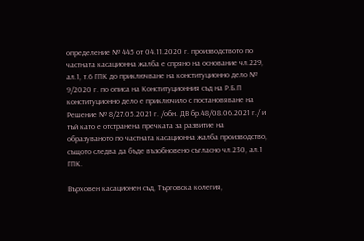определение № 445 от 04.11.2020 г. производството по частната касационна жалба е спряно на основание чл.229, ал.1, т.6 ГПК до приключване на конституционно дело № 9/2020 г. по описа на Конституционния съд на Р.Б.П конституционно дело е приключило с постановяване на Решение № 8/27.05.2021 г. /обн. ДВ бр.48/08.06.2021 г./ и тъй като е отстранена пречката за развитие на образуваното по частната касационна жалба производство, същото следва да бъде възобновено съгласно чл.230, ал.1 ГПК.

Върховен касационен съд, Търговска колегия,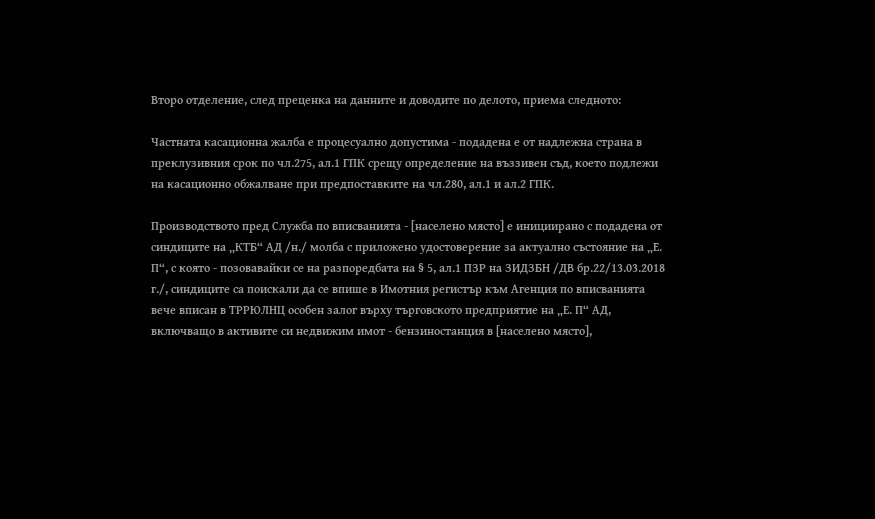Второ отделение, след преценка на данните и доводите по делото, приема следното:

Частната касационна жалба е процесуално допустима - подадена е от надлежна страна в преклузивния срок по чл.275, ал.1 ГПК срещу определение на въззивен съд, което подлежи на касационно обжалване при предпоставките на чл.280, ал.1 и ал.2 ГПК.

Производството пред Служба по вписванията - [населено място] е инициирано с подадена от синдиците на „КТБ“ АД /н./ молба с приложено удостоверение за актуално състояние на „Е. П“, с която - позовавайки се на разпоредбата на § 5, ал.1 ПЗР на ЗИДЗБН /ДВ бр.22/13.03.2018 г./, синдиците са поискали да се впише в Имотния регистър към Агенция по вписванията вече вписан в ТРРЮЛНЦ особен залог върху търговското предприятие на „Е. П“ АД, включващо в активите си недвижим имот - бензиностанция в [населено място],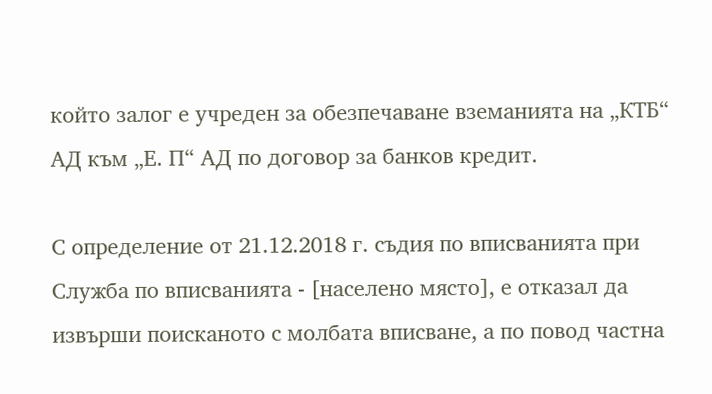който залог е учреден за обезпечаване вземанията на „КТБ“ АД към „Е. П“ АД по договор за банков кредит.

С определение от 21.12.2018 г. съдия по вписванията при Служба по вписванията - [населено място], е отказал да извърши поисканото с молбата вписване, а по повод частна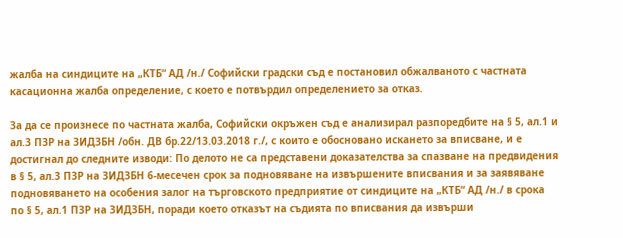жалба на синдиците на „КТБ“ АД /н./ Софийски градски съд е постановил обжалваното с частната касационна жалба определение, с което е потвърдил определението за отказ.

За да се произнесе по частната жалба, Софийски окръжен съд е анализирал разпоредбите на § 5, ал.1 и ал.3 ПЗР на ЗИДЗБН /обн. ДВ бр.22/13.03.2018 г./, с които е обосновано искането за вписване, и е достигнал до следните изводи: По делото не са представени доказателства за спазване на предвидения в § 5, ал.3 ПЗР на ЗИДЗБН 6-месечен срок за подновяване на извършените вписвания и за заявяване подновяването на особения залог на търговското предприятие от синдиците на „КТБ“ АД /н./ в срока по § 5, ал.1 ПЗР на ЗИДЗБН, поради което отказът на съдията по вписвания да извърши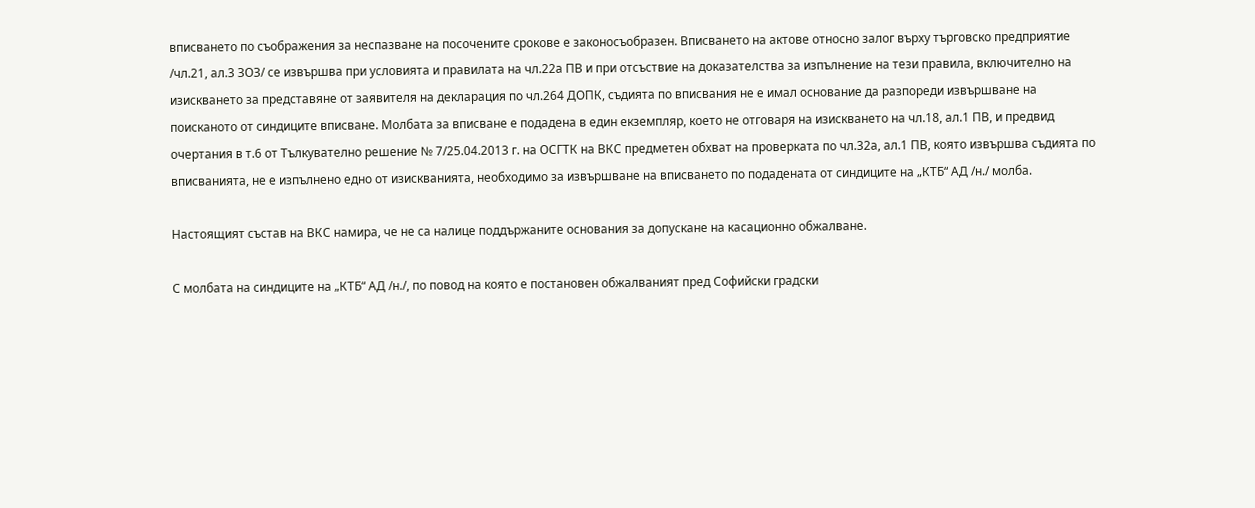вписването по съображения за неспазване на посочените срокове е законосъобразен. Вписването на актове относно залог върху търговско предприятие /чл.21, ал.3 ЗОЗ/ се извършва при условията и правилата на чл.22а ПВ и при отсъствие на доказателства за изпълнение на тези правила, включително на изискването за представяне от заявителя на декларация по чл.264 ДОПК, съдията по вписвания не е имал основание да разпореди извършване на поисканото от синдиците вписване. Молбата за вписване е подадена в един екземпляр, което не отговаря на изискването на чл.18, ал.1 ПВ, и предвид очертания в т.6 от Тълкувателно решение № 7/25.04.2013 г. на ОСГТК на ВКС предметен обхват на проверката по чл.32а, ал.1 ПВ, която извършва съдията по вписванията, не е изпълнено едно от изискванията, необходимо за извършване на вписването по подадената от синдиците на „КТБ“ АД /н./ молба.

Настоящият състав на ВКС намира, че не са налице поддържаните основания за допускане на касационно обжалване.

С молбата на синдиците на „КТБ“ АД /н./, по повод на която е постановен обжалваният пред Софийски градски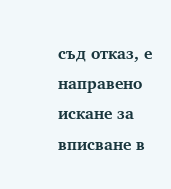съд отказ, е направено искане за вписване в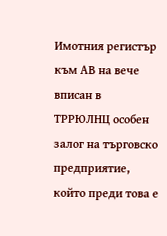Имотния регистър към АВ на вече вписан в ТРРЮЛНЦ особен залог на търговско предприятие, който преди това е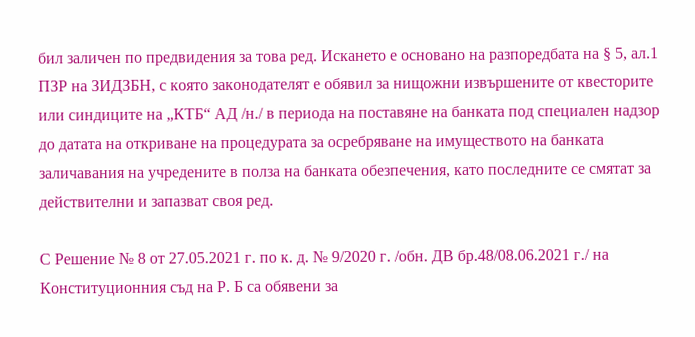бил заличен по предвидения за това ред. Искането е основано на разпоредбата на § 5, ал.1 ПЗР на ЗИДЗБН, с която законодателят е обявил за нищожни извършените от квесторите или синдиците на „КТБ“ АД /н./ в периода на поставяне на банката под специален надзор до датата на откриване на процедурата за осребряване на имуществото на банката заличавания на учредените в полза на банката обезпечения, като последните се смятат за действителни и запазват своя ред.

С Решение № 8 от 27.05.2021 г. по к. д. № 9/2020 г. /обн. ДВ бр.48/08.06.2021 г./ на Конституционния съд на Р. Б са обявени за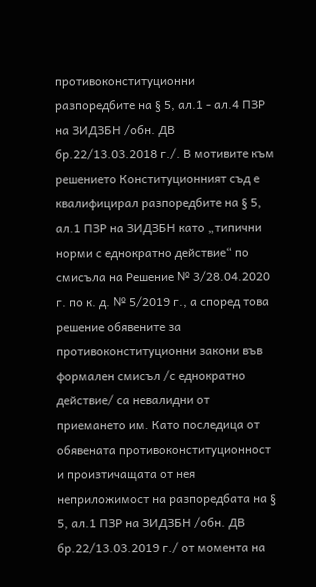противоконституционни разпоредбите на § 5, ал.1 - ал.4 ПЗР на ЗИДЗБН /обн. ДВ бр.22/13.03.2018 г./. В мотивите към решението Конституционният съд е квалифицирал разпоредбите на § 5, ал.1 ПЗР на ЗИДЗБН като „типични норми с еднократно действие“ по смисъла на Решение № 3/28.04.2020 г. по к. д. № 5/2019 г., а според това решение обявените за противоконституционни закони във формален смисъл /с еднократно действие/ са невалидни от приемането им. Като последица от обявената противоконституционност и произтичащата от нея неприложимост на разпоредбата на § 5, ал.1 ПЗР на ЗИДЗБН /обн. ДВ бр.22/13.03.2019 г./ от момента на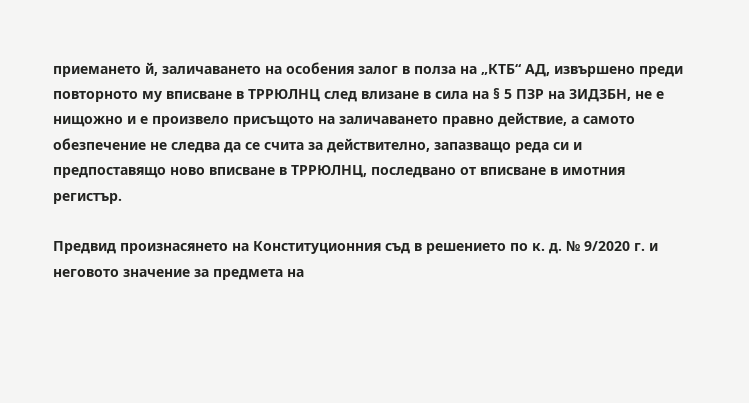приемането й, заличаването на особения залог в полза на „КТБ“ АД, извършено преди повторното му вписване в ТРРЮЛНЦ след влизане в сила на § 5 ПЗР на ЗИДЗБН, не е нищожно и е произвело присъщото на заличаването правно действие, а самото обезпечение не следва да се счита за действително, запазващо реда си и предпоставящо ново вписване в ТРРЮЛНЦ, последвано от вписване в имотния регистър.

Предвид произнасянето на Конституционния съд в решението по к. д. № 9/2020 г. и неговото значение за предмета на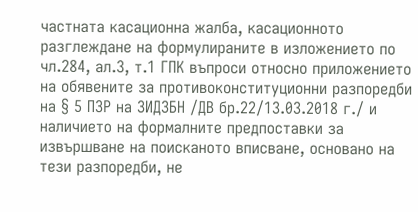частната касационна жалба, касационното разглеждане на формулираните в изложението по чл.284, ал.3, т.1 ГПК въпроси относно приложението на обявените за противоконституционни разпоредби на § 5 ПЗР на ЗИДЗБН /ДВ бр.22/13.03.2018 г./ и наличието на формалните предпоставки за извършване на поисканото вписване, основано на тези разпоредби, не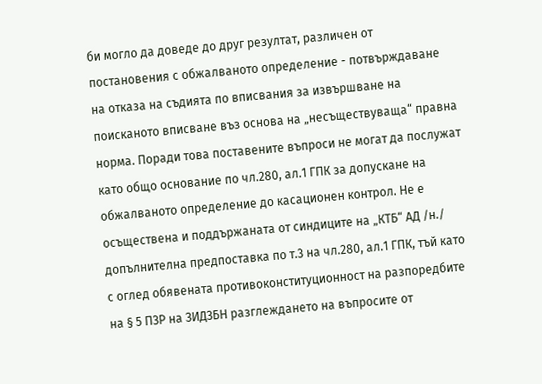би могло да доведе до друг резултат, различен от постановения с обжалваното определение - потвърждаване на отказа на съдията по вписвания за извършване на поисканото вписване въз основа на „несъществуваща“ правна норма. Поради това поставените въпроси не могат да послужат като общо основание по чл.280, ал.1 ГПК за допускане на обжалваното определение до касационен контрол. Не е осъществена и поддържаната от синдиците на „КТБ“ АД /н./ допълнителна предпоставка по т.3 на чл.280, ал.1 ГПК, тъй като с оглед обявената противоконституционност на разпоредбите на § 5 ПЗР на ЗИДЗБН разглеждането на въпросите от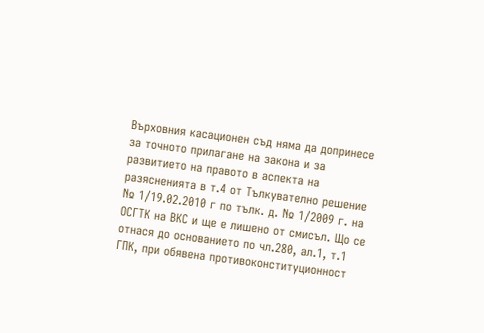Върховния касационен съд няма да допринесе за точното прилагане на закона и за развитието на правото в аспекта на разясненията в т.4 от Тълкувателно решение № 1/19.02.2010 г по тълк. д. № 1/2009 г. на ОСГТК на ВКС и ще е лишено от смисъл. Що се отнася до основанието по чл.280, ал.1, т.1 ГПК, при обявена противоконституционност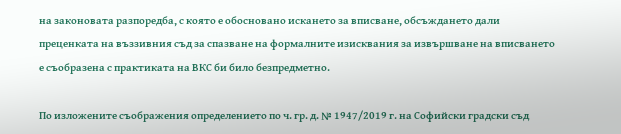на законовата разпоредба, с която е обосновано искането за вписване, обсъждането дали преценката на въззивния съд за спазване на формалните изисквания за извършване на вписването е съобразена с практиката на ВКС би било безпредметно.

По изложените съображения определението по ч. гр. д. № 1947/2019 г. на Софийски градски съд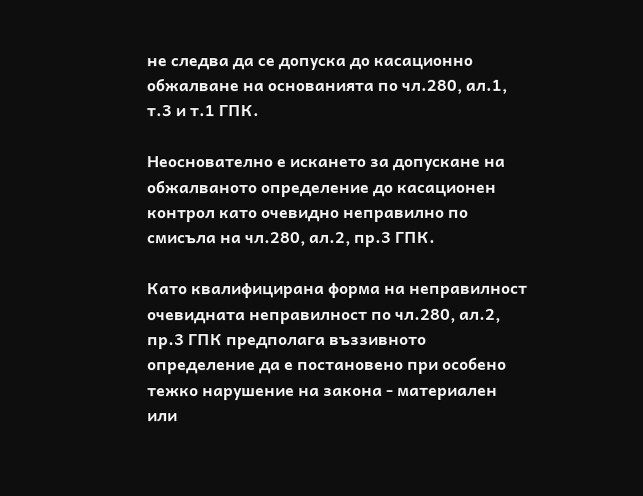не следва да се допуска до касационно обжалване на основанията по чл.280, ал.1, т.3 и т.1 ГПК.

Неоснователно е искането за допускане на обжалваното определение до касационен контрол като очевидно неправилно по смисъла на чл.280, ал.2, пр.3 ГПК.

Като квалифицирана форма на неправилност очевидната неправилност по чл.280, ал.2, пр.3 ГПК предполага въззивното определение да е постановено при особено тежко нарушение на закона - материален или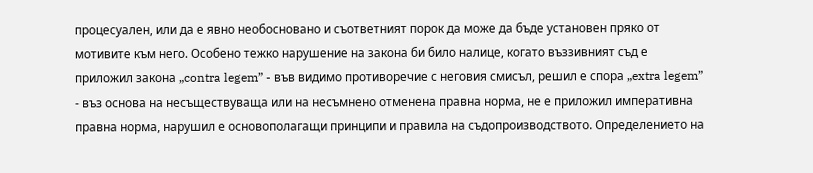процесуален, или да е явно необосновано и съответният порок да може да бъде установен пряко от мотивите към него. Особено тежко нарушение на закона би било налице, когато въззивният съд е приложил закона „contra legem” - във видимо противоречие с неговия смисъл, решил е спора „extra legem” - въз основа на несъществуваща или на несъмнено отменена правна норма, не е приложил императивна правна норма, нарушил е основополагащи принципи и правила на съдопроизводството. Определението на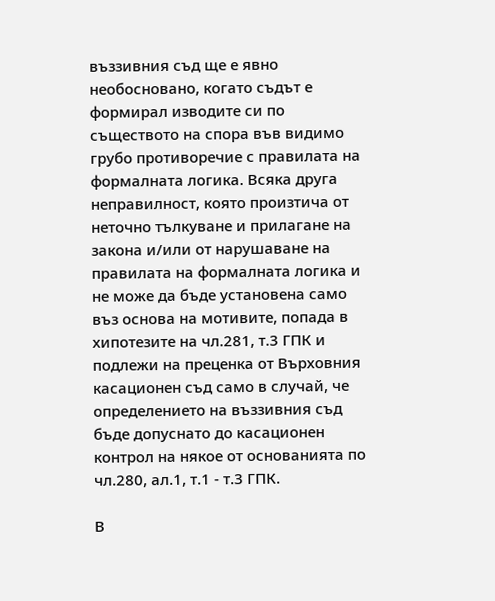въззивния съд ще е явно необосновано, когато съдът е формирал изводите си по съществото на спора във видимо грубо противоречие с правилата на формалната логика. Всяка друга неправилност, която произтича от неточно тълкуване и прилагане на закона и/или от нарушаване на правилата на формалната логика и не може да бъде установена само въз основа на мотивите, попада в хипотезите на чл.281, т.3 ГПК и подлежи на преценка от Върховния касационен съд само в случай, че определението на въззивния съд бъде допуснато до касационен контрол на някое от основанията по чл.280, ал.1, т.1 - т.3 ГПК.

В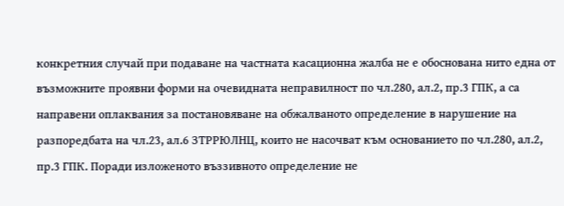конкретния случай при подаване на частната касационна жалба не е обоснована нито една от възможните проявни форми на очевидната неправилност по чл.280, ал.2, пр.3 ГПК, а са направени оплаквания за постановяване на обжалваното определение в нарушение на разпоредбата на чл.23, ал.6 ЗТРРЮЛНЦ, които не насочват към основанието по чл.280, ал.2, пр.3 ГПК. Поради изложеното въззивното определение не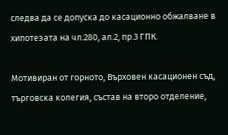следва да се допуска до касационно обжалване в хипотезата на чл.280, ал.2, пр.3 ГПК.

Мотивиран от горното, Върховен касационен съд, търговска колегия, състав на второ отделение,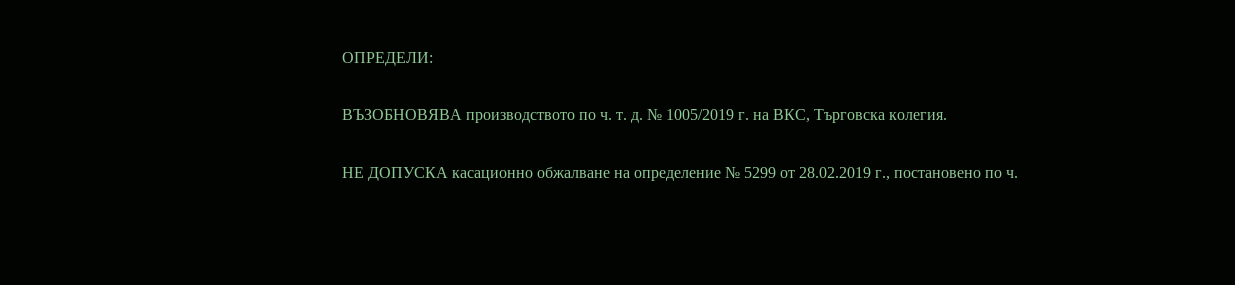ОПРЕДЕЛИ:

ВЪЗОБНОВЯВА производството по ч. т. д. № 1005/2019 г. на ВКС, Търговска колегия.

НЕ ДОПУСКА касационно обжалване на определение № 5299 от 28.02.2019 г., постановено по ч.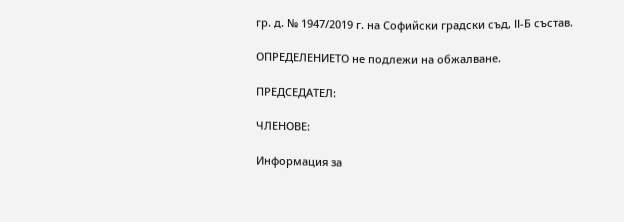гр. д. № 1947/2019 г. на Софийски градски съд, ІІ-Б състав.

ОПРЕДЕЛЕНИЕТО не подлежи на обжалване.

ПРЕДСЕДАТЕЛ:

ЧЛЕНОВЕ:

Информация за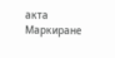акта
Маркиране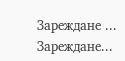Зареждане ...
Зареждане...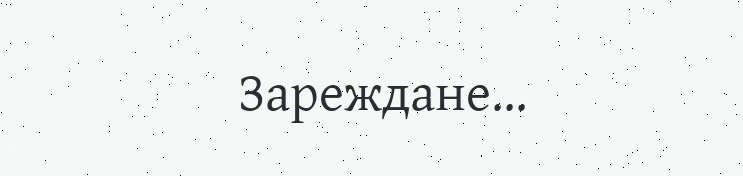Зареждане...